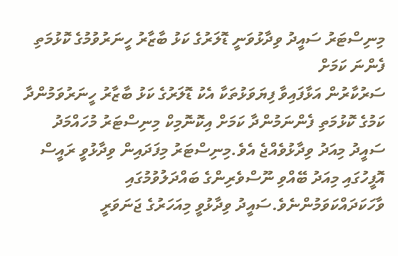މިނިސްޓަރު ސައީދު ވިދާޅުވަނީ ޑޮލަރުގެ ކަޅު ބާޒާރު ހީނަރުވުމުގެ ކޮޅުމަތި ފެންނަ ކަމަށް
ސަރުކާރުން އަޅާފައިވާ ފިޔަވަޅުތަކާ އެކު ޑޮލަރުގެ ކަޅު ބާޒާރު ހީނަރުވަމުންދާ ކަމުގެ ކޮޅުމަތި ފެންނަމުންދާ ކަމަށް އިކޮނޮމިކް މިނިސްޓަރު މުހައްމަދު ސައީދު މިއަދު ވިދާޅުވެއްޖެ އެވެ.މިނިސްޓަރު މިފަދައިން ވިދާޅުވީ ރައީސް އޮފީހުގައި މިއަދު ބޭއްވި ނޫސްވެރިންގެ ބައްދަލުވުމުގައި ވާހަކަދައްކަވަމުންނެވެ.ސައީދު ވިދާޅުވީ މިއަހަރުގެ ޖަނަވަރީ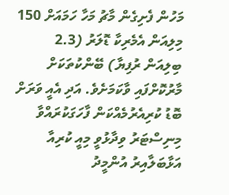މަހުން ފެށިގެން މާޗު މަހާ ހަމައަށް 150 މިލިއަން އެމެރިކާ ޑޮލަރު (2.3 ބިލިއަން ރުފިޔާ) ބޭންކުތަކަށް މާރުކޮށްފައި ވާކަމަށެވެ. އަދި އެއީ ވަރަށް ބޮޑު ކުރިއެރުމެއްކަން ފާހަގަކުރައްވާ މިނިސްޓަރު ވިދާޅުވީ މިއީ ކުރިއާ އަޅާބަލާއިރު އުންމީދު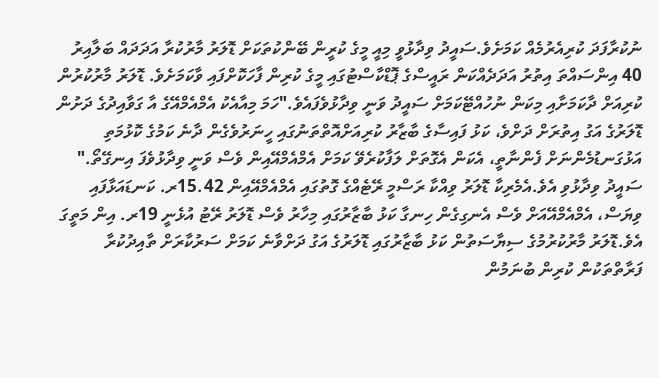ނުކުރާފަދަ ކުރިއެރުމެއް ކަމަށެވެ.ސައީދު ވިދާޅުވީ މިއީ މީގެ ކުރީން ބޭންކުތަކަށް ޑޮލަރު މާރުކުރާ އަދަދައް ބަލާއިރު 40 އިންސައްތަ އިތުރު އަދަދެއްކަން ރައީސްގެ ޕޮޑްކާސްޓުގައި މީގެ ކުރިން ފާހަކޮށްފައި ވާކަމަށެވެ. ޑޮލަރު މާރުކުރުން ކުރިއަށް ދާކަމަށާއި މިކަން ނުހުއްޓޭކަމަށް ސައީދު ވަނީ ވިދާޅުވެފައެވެ."ހަމަ މިއާއެކު އެމްއެމްއޭގެ އާ ގަވާއިދުގެ ދަށުން ޑޮލަރުގެ އަގު އިތުރަށް ދަށްވެ، ކަޅު ފައިސާގެ ބާޒާރު ކުރިއަށްއޮތްތަނުގައި ހީނަރުވެގެން ދާނެ ކަމުގެ ކޮޅުމަތި އަޅުގަނޑުމެންނަށް ފެންނާތީ، އެކަން އެގޮތަށް ލަފާކުރެވޭ ކަމަށް އެމްއެމްއޭއިން ވެސް ވަނީ ވިދާޅުވެފަ އިނގޭތޯ." ސައީދު ވިދާޅުވި އެވެ.އެމެރިކާ ޑޮލަރު ވިއްކާ ރަސްމީ ރޭޓެއްގެ ގޮތުގައި އެމްއެމްއޭއިން 15.42ރ. ކަނޑައަޅާފައި ވިޔަސް، އެމްއެމްއޭއަށް ވެސް އެނގިގެން ހިނގާ ކަޅު ބާޒާރުގައި މިހާރު ވެސް ޑޮލަރު ރޭޓު އުޅެނީ 19ރ. އިން މަތީގަ އެވެ.ޑޮލަރު މާރުކުރުމުގެ ސިޔާސަތުން ކަޅު ބާޒާރުގައި ޑޮލަރުގެ އަގު ދަށްވާނެ ކަމަށް ސަރުކާރަށް ތާއިދުކުރާ ފަރާތްތަކުން ކުރިން ބުނަމުން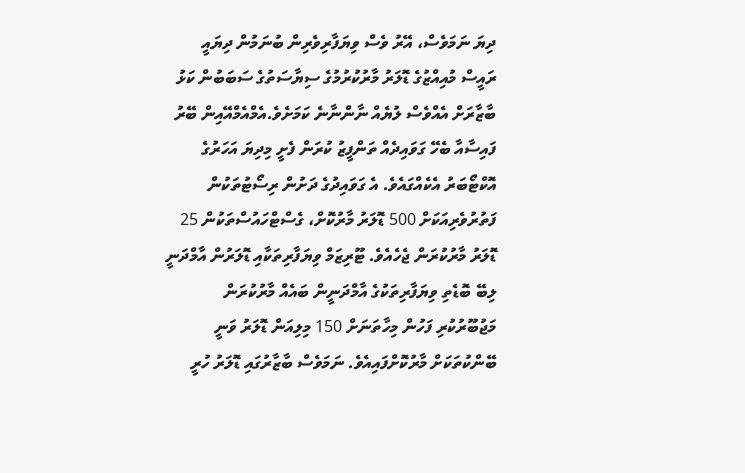ދިޔަ ނަމަވެސް، އޭރު ވެސް ވިޔަފާރިވެރިން ބުނަމުން ދިޔައީ ރައީސް މުއިއްޒުގެ ޑޮލަރު މާރުކުރުމުގެ ސިޔާސަތުގެ ސަބަބުން ކަޅު ބާޒާރަށް އެއްވެސް ލުޔެއް ނާންނާނެ ކަމަށެވެ.އެމްއެމްއޭއިން ބޭރު ފައިސާއާ ބެހޭ ގަވައިދެއް ތަންފީޒު ކުރަން ފެށީ މިދިޔަ އަހަރުގެ އޮކްޓޯބަރު އެކެއްގައެވެ. އެ ގަވައިދުގެ ދަށުން ރިސޯޓުތަކުން ފަތުރުވެރިއަކަށް 500 ޑޮލަރު މާރުކޮށް، ގެސްޓްހައުސްތަކުން 25 ޑޮލަރު މާރުކުރަން ޖެހެއެވެ. ޓޫރިޒަމް ވިޔަފާރިތަކާއި ޑޮލަރުން އާމްދަނީ ލިބޭ ބޮޑެތި ވިޔަފާރިތަކުގެ އާމްދަނީން ބައެއް މާރުކުރަން މަޖުބޫރުކުރި ފަހުން މިހާތަނަށް 150 މިލިއަން ޑޮލަރު ވަނީ ބޭންކުތަކަށް މާރުކޮށްފައިއެވެ. ނަމަވެސް ބާޒާރުގައި ޑޮލަރު ހުރީ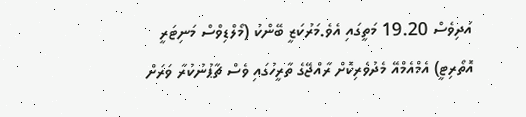އަދިވެސް 19.20 މަތީގައި އެވެ.މަރުކަޒީ ބޭންކު (މޯލްޑިވްސް މަނިޓަރީ އޮތޯރިޓީ) އެމްއެމްއޭ މެދުވެރިކޮށް ރާއްޖޭގެ ތާރީހުގައި ވެސް ޗާޕުނުކުރާ ވަރަށް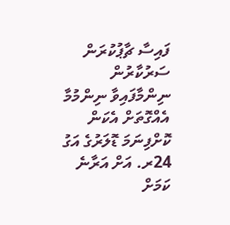ފައިސާ ޗާޕުކުރަން ސަރުކާރުން ނިންމާފައިވާ ނިންމުމާ އެއްގޮތަށް އެކަން ކޮށްފިނަމަ ޑޮލަރުގެ އަގު 24ރ. އަށް އަރާނެ ކަމަށް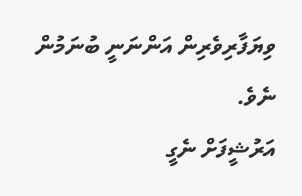ވިޔަފާރިވެރިން އަންނަނީ ބުނަމުން ނެވެ.
އަރުޝީފަށް ނެގީ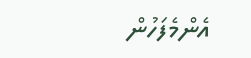އެންމެފަހުން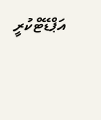އަޕްޑޭޓްކުރީ